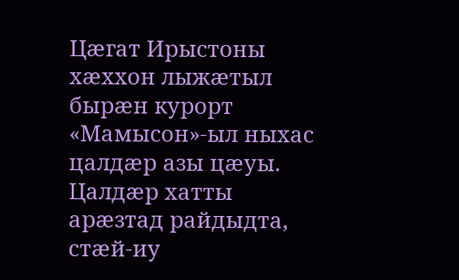Цæгат Ирыстоны хæххон лыжæтыл бырæн курорт «Мамысон»-ыл ныхас цалдæр азы цæуы. Цалдæр хатты арæзтад райдыдта, стæй-иу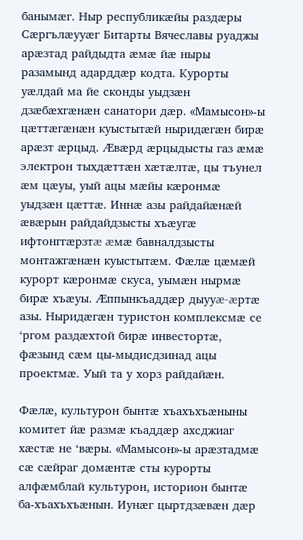банымæг. Ныр республикæйы раздæры Сæргълæууæг Битарты Вячеславы руаджы арæзтад райдыдта æмæ йæ ныры разамынд адарддæр кодта. Курорты уæлдай ма йе сконды уыдзæн дзæбæхгæнæн санатори дæр. «Мамысон»-ы цæттæгæнæн куыстытæй ныридæгæн бирæ арæзт æрцыд. Æвæрд æрцыдысты газ æмæ электрон тыхдæттæн хæтæлтæ, цы тъунел æм цæуы, уый ацы мæйы кæронмæ уыдзæн цæттæ. Иннæ азы райдайæнæй æвæрын райдайдзысты хъæугæ ифтонггæрзтæ æмæ бавналдзысты монтажгæнæн куыстытæм. Фæлæ цæмæй курорт кæронмæ скуса, уымæн нырмæ бирæ хъæуы. Æппынкъаддæр дыууæ-æртæ азы. Ныридæгæн туристон комплексмæ се ʻргом раздæхтой бирæ инвестортæ, фæзынд сæм цы-мыдисдзинад ацы проектмæ. Уый та у хорз райдайæн.

Фæлæ, культурон бынтæ хъахъхъæныны комитет йæ размæ къаддæр ахсджиаг хæстæ не ʻвæры. «Мамысон»-ы арæзтадмæ сæ сæйраг домæнтæ сты курорты алфæмблай культурон, историон бынтæ ба-хъахъхъæнын. Иунæг цыртдзæвæн дæр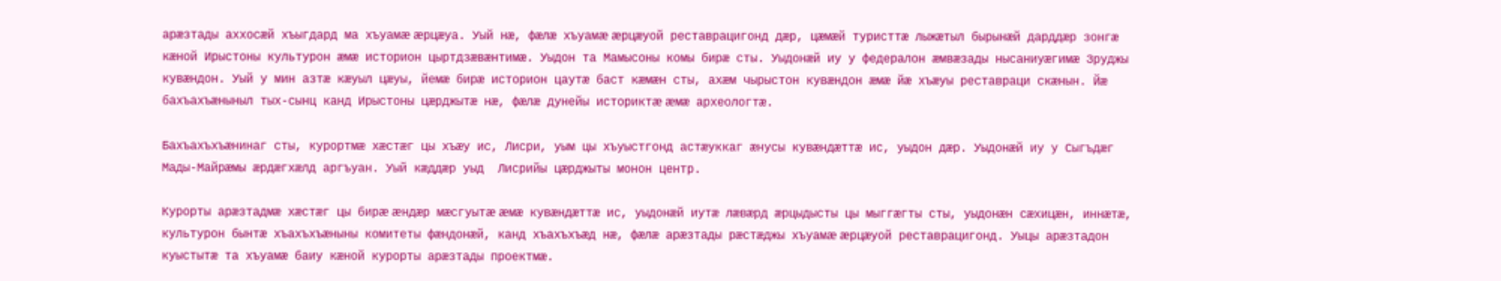арæзтады аххосæй хъыгдард ма хъуамæ æрцæуа. Уый нæ, фæлæ хъуамæ æрцæуой реставрацигонд дæр, цæмæй туристтæ лыжæтыл бырынæй дарддæр зонгæ кæной Ирыстоны культурон æмæ историон цыртдзæвæнтимæ. Уыдон та Мамысоны комы бирæ сты. Уыдонæй иу у федералон æмвæзады нысаниуæгимæ Зруджы кувæндон. Уый у мин азтæ кæуыл цæуы, йемæ бирæ историон цаутæ баст кæмæн сты, ахæм чырыстон кувæндон æмæ йæ хъæуы реставраци скæнын. Йæ бахъахъæныныл тых-сынц канд Ирыстоны цæрджытæ нæ, фæлæ дунейы историктæ æмæ археологтæ.

Бахъахъхъæнинаг сты, курортмæ хæстæг цы хъæу ис, Лисри, уым цы хъуыстгонд астæуккаг æнусы кувæндæттæ ис, уыдон дæр. Уыдонæй иу у Сыгъдæг Мады-Майрæмы æрдæгхæлд аргъуан. Уый кæддæр уыд  Лисрийы цæрджыты монон центр.

Курорты арæзтадмæ хæстæг цы бирæ æндæр мæсгуытæ æмæ кувæндæттæ ис, уыдонæй иутæ лæвæрд æрцыдысты цы мыггæгты сты, уыдонæн сæхицæн, иннæтæ, культурон бынтæ хъахъхъæныны комитеты фæндонæй, канд хъахъхъæд нæ, фæлæ арæзтады рæстæджы хъуамæ æрцæуой реставрацигонд. Уыцы арæзтадон куыстытæ та хъуамæ баиу кæной курорты арæзтады проектмæ.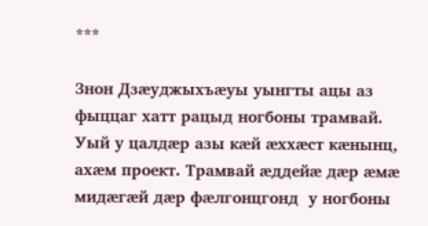***

Знон Дзæуджыхъæуы уынгты ацы аз фыццаг хатт рацыд ногбоны трамвай. Уый у цалдæр азы кæй æххæст кæнынц, ахæм проект. Трамвай æддейæ дæр æмæ мидæгæй дæр фæлгонцгонд  у ногбоны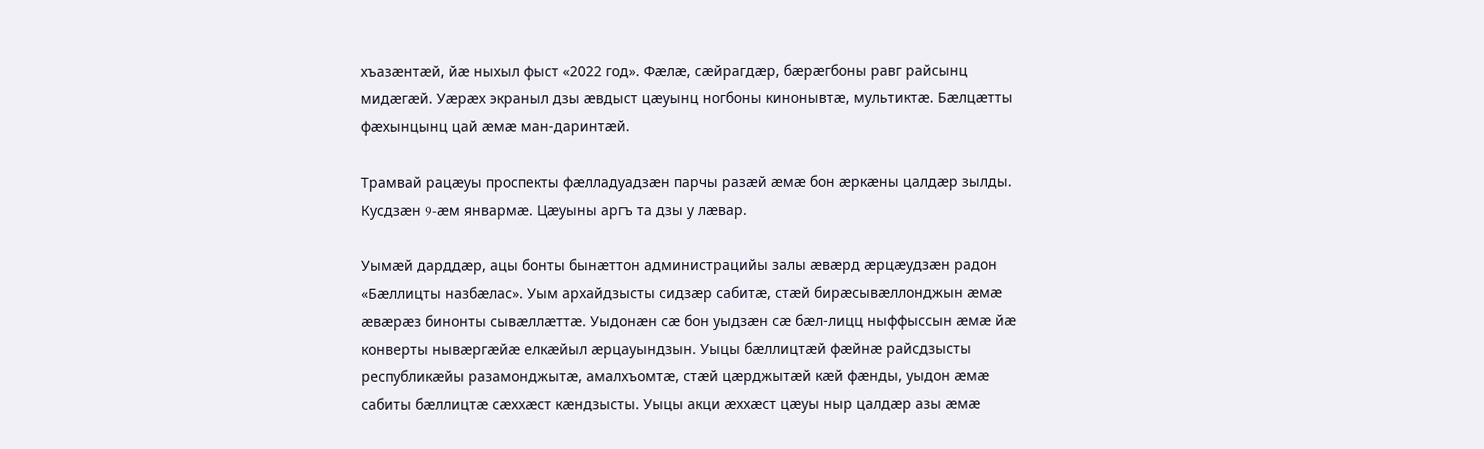хъазæнтæй, йæ ныхыл фыст «2022 год». Фæлæ, сæйрагдæр, бæрæгбоны равг райсынц мидæгæй. Уæрæх экраныл дзы æвдыст цæуынц ногбоны кинонывтæ, мультиктæ. Бæлцæтты фæхынцынц цай æмæ ман-даринтæй.

Трамвай рацæуы проспекты фæлладуадзæн парчы разæй æмæ бон æркæны цалдæр зылды. Кусдзæн 9-æм январмæ. Цæуыны аргъ та дзы у лæвар.

Уымæй дарддæр, ацы бонты бынæттон администрацийы залы æвæрд æрцæудзæн радон «Бæллицты назбæлас». Уым архайдзысты сидзæр сабитæ, стæй бирæсывæллонджын æмæ æвæрæз бинонты сывæллæттæ. Уыдонæн сæ бон уыдзæн сæ бæл-лицц ныффыссын æмæ йæ конверты нывæргæйæ елкæйыл æрцауындзын. Уыцы бæллицтæй фæйнæ райсдзысты республикæйы разамонджытæ, амалхъомтæ, стæй цæрджытæй кæй фæнды, уыдон æмæ сабиты бæллицтæ сæххæст кæндзысты. Уыцы акци æххæст цæуы ныр цалдæр азы æмæ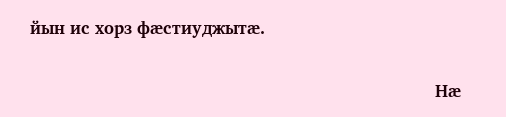йын ис хорз фæстиуджытæ.

                                                                                 Нæ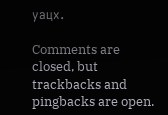уацх.

Comments are closed, but trackbacks and pingbacks are open.